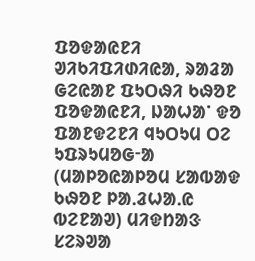ᱯᱚᱫᱟᱭᱱᱤ
ᱣᱤᱠᱤᱯᱤᱰᱤᱭᱟ, ᱨᱟᱲᱟ ᱜᱮᱭᱟᱱ ᱯᱩᱛᱷᱤ ᱠᱷᱚᱱ
ᱯᱚᱫᱟᱭᱱᱤ, ᱡᱟᱦᱟᱸ ᱫᱚ ᱯᱟᱱᱫᱮᱱᱤ ᱧᱩᱛᱩᱢ ᱛᱮ ᱩᱯᱨᱩᱢᱚᱜᱼᱟ (ᱢᱟᱞᱚᱭᱟᱞᱚᱢ ᱥᱟᱵᱟᱫ ᱠᱷᱚᱱ ᱞᱟᱹᱲᱦᱟᱹᱭ ᱵᱮᱱᱟᱣ) ᱢᱤᱫᱴᱟᱝ ᱥᱮᱨᱣᱟ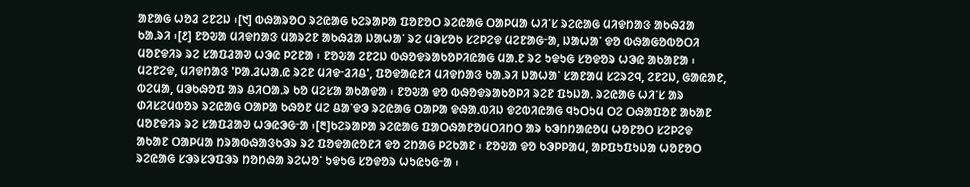ᱟᱱᱟᱜ ᱦᱚᱲ ᱮᱱᱮᱡ ᱾[᱑] ᱵᱷᱟᱨᱚᱛ ᱨᱮᱭᱟᱜ ᱠᱮᱨᱟᱞᱟ ᱯᱚᱱᱚᱛ ᱨᱮᱭᱟᱜ ᱛᱟᱞᱢᱟ ᱦᱤᱸᱥ ᱨᱮᱭᱟᱜ ᱢᱤᱫᱴᱟᱝ ᱟᱠᱷᱲᱟ ᱠᱟᱹᱨᱤ ᱾[᱒] ᱱᱚᱶᱟ ᱢᱤᱫᱴᱟᱝ ᱢᱟᱨᱮᱱ ᱟᱠᱷᱲᱟ ᱡᱟᱦᱟᱸ ᱨᱮ ᱢᱳᱥᱚᱠ ᱥᱮᱞᱮᱫ ᱢᱮᱱᱟᱜᱼᱟ, ᱡᱟᱦᱟᱸ ᱫᱚ ᱵᱷᱟᱜᱚᱵᱚᱛᱤ ᱢᱚᱱᱫᱤᱨ ᱨᱮ ᱥᱟᱯᱲᱟᱣ ᱦᱳᱭ ᱞᱮᱱᱟ ᱾ ᱱᱚᱶᱟ ᱮᱱᱮᱡ ᱵᱷᱚᱫᱨᱟᱠᱚᱞᱤᱭᱟᱜ ᱢᱟᱹᱱ ᱨᱮ ᱩᱫᱩᱜ ᱥᱚᱫᱚᱨ ᱦᱳᱭ ᱟᱠᱟᱱᱟ ᱾ ᱢᱮᱱᱮᱫ, ᱢᱤᱫᱴᱟᱝ 'ᱞᱟᱹᱲᱦᱟᱹᱭ ᱨᱮᱱ ᱢᱤᱫᱼᱲᱤᱪ', ᱯᱚᱫᱟᱭᱱᱤ ᱢᱤᱫᱴᱟᱝ ᱠᱟᱹᱨᱤ ᱡᱟᱦᱟᱸ ᱥᱟᱱᱟᱢ ᱥᱮᱨᱮᱧ, ᱮᱱᱮᱡ, ᱜᱟᱭᱟᱱ, ᱵᱮᱢᱟ, ᱢᱳᱠᱷᱚᱯ ᱟᱨ ᱪᱤᱛᱟᱹᱨ ᱠᱚ ᱢᱮᱥᱟ ᱟᱠᱟᱫᱟ ᱾ ᱱᱚᱶᱟ ᱫᱚ ᱵᱷᱚᱫᱨᱟᱠᱚᱞᱤ ᱨᱮᱱ ᱯᱩᱡᱟᱹ ᱨᱮᱭᱟᱜ ᱦᱤᱸᱥ ᱟᱨ ᱰᱤᱥᱮᱢᱵᱚᱨ ᱨᱮᱭᱟᱜ ᱛᱟᱞᱟ ᱠᱷᱚᱱ ᱢᱮ ᱪᱟᱸᱫᱳ ᱨᱮᱭᱟᱜ ᱛᱟᱞᱟ ᱫᱷᱟᱹᱵᱤᱡ ᱫᱮᱵᱤᱭᱟᱜ ᱧᱩᱛᱩᱢ ᱛᱮ ᱛᱷᱟᱯᱚᱱ ᱟᱠᱟᱱ ᱢᱚᱱᱫᱤᱨ ᱨᱮ ᱥᱟᱯᱲᱟᱣ ᱦᱳᱭᱳᱜᱼᱟ ᱾[᱓]ᱠᱮᱨᱟᱞᱟ ᱨᱮᱭᱟᱜ ᱯᱟᱛᱷᱟᱱᱚᱢᱛᱤᱴᱛ ᱟᱨ ᱠᱳᱴᱴᱟᱭᱚᱢ ᱦᱚᱱᱚᱛ ᱥᱮᱞᱮᱫ ᱟᱠᱟᱱ ᱛᱟᱞᱢᱟ ᱴᱨᱟᱵᱷᱟᱝᱠᱳᱨ ᱨᱮ ᱯᱚᱫᱟᱭᱚᱱᱤ ᱫᱚ ᱮᱴᱟᱜ ᱞᱮᱠᱟᱱ ᱾ ᱱᱚᱶᱟ ᱫᱚ ᱠᱳᱞᱞᱟᱢ, ᱟᱞᱯᱩᱯᱩᱡᱟ ᱦᱚᱱᱚᱛ ᱨᱮᱭᱟᱜ ᱥᱳᱨᱥᱳᱯᱳᱨ ᱴᱚᱴᱷᱟ ᱨᱮᱦᱚᱸ ᱩᱫᱩᱜ ᱥᱚᱫᱚᱨ ᱦᱩᱭᱩᱜᱼᱟ ᱾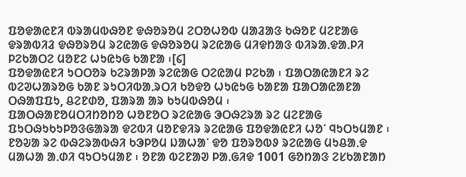ᱯᱚᱫᱟᱭᱱᱤ ᱵᱨᱟᱢᱵᱷᱚᱱ ᱫᱷᱚᱨᱚᱢ ᱮᱛᱚᱦᱚᱵ ᱢᱟᱲᱟᱝ ᱠᱷᱚᱱ ᱢᱮᱱᱟᱜ ᱫᱨᱟᱵᱤᱲ ᱫᱷᱚᱨᱚᱢ ᱨᱮᱭᱟᱜ ᱫᱷᱚᱨᱚᱢ ᱨᱮᱭᱟᱜ ᱢᱤᱫᱴᱟᱝ ᱵᱤᱨᱟᱹᱫᱟᱹᱞᱤ ᱞᱮᱠᱟᱛᱮ ᱢᱚᱱᱮ ᱦᱩᱭᱩᱜ ᱠᱟᱱᱟ ᱾[᱔]
ᱯᱚᱫᱟᱭᱱᱤ ᱩᱛᱛᱚᱨ ᱠᱮᱨᱟᱞᱟ ᱨᱮᱭᱟᱜ ᱛᱮᱭᱟᱢ ᱞᱮᱠᱟ ᱾ ᱯᱟᱛᱟᱭᱟᱱᱤ ᱨᱮ ᱵᱮᱣᱦᱟᱨᱚᱜ ᱠᱟᱱ ᱨᱩᱛᱤᱵᱟᱹᱨᱛᱤ ᱠᱚᱫᱚ ᱦᱩᱭᱩᱜ ᱠᱟᱱᱟ ᱯᱟᱛᱟᱭᱟᱱᱟ ᱛᱷᱟᱯᱯᱩ, ᱪᱮᱱᱰᱚ, ᱯᱟᱨᱟ ᱟᱨ ᱠᱩᱢᱵᱷᱚᱢ ᱾
ᱯᱟᱛᱷᱟᱱᱚᱢᱛᱤᱴᱚᱴᱚ ᱦᱚᱱᱚᱛ ᱨᱮᱭᱟᱜ ᱳᱛᱷᱮᱨᱟ ᱨᱮ ᱢᱮᱱᱟᱜ ᱯᱩᱛᱷᱩᱠᱩᱞᱚᱝᱜᱟᱨᱟ ᱫᱮᱵᱤ ᱢᱚᱱᱫᱤᱨ ᱨᱮᱭᱟᱜ ᱯᱚᱫᱟᱭᱱᱤ ᱦᱚᱸ ᱧᱩᱛᱩᱢᱟᱱ ᱾ ᱱᱚᱶᱟ ᱨᱮ ᱵᱷᱮᱨᱟᱵᱷᱤ ᱠᱳᱞᱚᱢ ᱡᱟᱦᱟᱸ ᱫᱚ ᱯᱚᱨᱚᱵᱽ ᱨᱮᱭᱟᱜ ᱢᱩᱪᱟᱹᱫ ᱢᱟᱦᱟ ᱟᱹᱰᱤ ᱧᱩᱛᱩᱢᱟᱱ ᱾ ᱚᱱᱟ ᱵᱮᱱᱟᱣ ᱞᱟᱹᱜᱤᱫ 1001 ᱜᱚᱴᱟᱝ ᱮᱥᱠᱟᱱᱟᱴ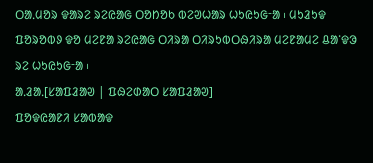ᱛᱟᱹᱢᱚᱨ ᱫᱟᱨᱮ ᱨᱮᱭᱟᱜ ᱛᱚᱴᱚᱠ ᱵᱮᱣᱦᱟᱨ ᱦᱩᱭᱩᱜᱼᱟ ᱾ ᱢᱩᱲᱩᱫ ᱯᱚᱨᱚᱵᱽ ᱫᱚ ᱢᱮᱱᱟ ᱨᱮᱭᱟᱜ ᱛᱤᱨᱟ ᱛᱤᱨᱩᱵᱛᱷᱤᱨᱟ ᱢᱮᱱᱟᱢᱮ ᱪᱟᱸᱫᱳ ᱨᱮ ᱦᱩᱭᱩᱜᱼᱟ ᱾
ᱟᱹᱲᱟᱹ[ᱥᱟᱯᱲᱟᱣ | ᱯᱷᱮᱰᱟᱛ ᱥᱟᱯᱲᱟᱣ]
ᱯᱚᱫᱭᱟᱱᱤ ᱥᱟᱵᱟᱫ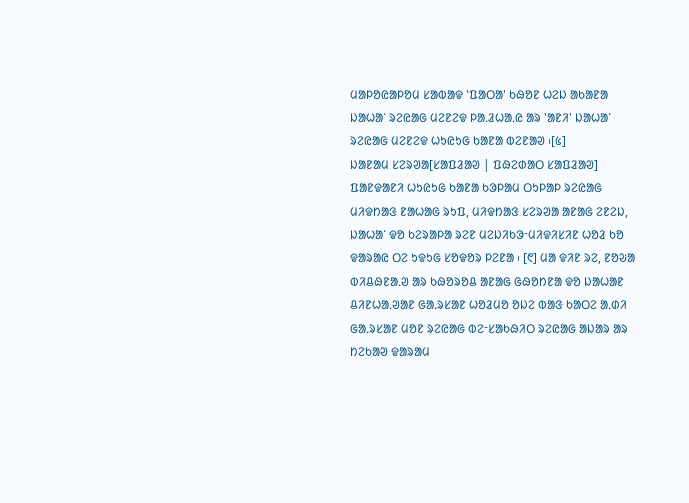ᱢᱟᱞᱚᱭᱟᱞᱚᱢ ᱥᱟᱵᱟᱫ 'ᱯᱟᱛᱟ' ᱠᱷᱚᱱ ᱦᱮᱡ ᱟᱠᱟᱱᱟ ᱡᱟᱦᱟᱸ ᱨᱮᱭᱟᱜ ᱢᱮᱱᱮᱫ ᱞᱟᱹᱲᱦᱟᱹᱭ ᱟᱨ 'ᱟᱱᱤ' ᱡᱟᱦᱟᱸ ᱨᱮᱭᱟᱜ ᱢᱮᱱᱮᱫ ᱦᱩᱭᱩᱜ ᱠᱟᱱᱟ ᱵᱮᱱᱟᱣ ᱾[᱕]
ᱡᱟᱱᱟᱢ ᱥᱮᱨᱣᱟ[ᱥᱟᱯᱲᱟᱣ | ᱯᱷᱮᱰᱟᱛ ᱥᱟᱯᱲᱟᱣ]
ᱯᱟᱱᱫᱟᱱᱤ ᱦᱩᱭᱩᱜ ᱠᱟᱱᱟ ᱠᱳᱞᱟᱢ ᱛᱩᱞᱟᱞ ᱨᱮᱭᱟᱜ ᱢᱤᱫᱴᱟᱝ ᱱᱟᱦᱟᱜ ᱨᱩᱯ, ᱢᱤᱫᱴᱟᱝ ᱥᱮᱨᱣᱟ ᱟᱱᱟᱜ ᱮᱱᱮᱡ, ᱡᱟᱦᱟᱸ ᱫᱚ ᱠᱮᱨᱟᱞᱟ ᱨᱮᱱ ᱢᱮᱡᱤᱠᱳᱼᱢᱤᱫᱤᱥᱤᱱ ᱦᱚᱲ ᱠᱚ ᱫᱟᱨᱟᱭ ᱛᱮ ᱩᱫᱩᱜ ᱥᱚᱫᱚᱨ ᱞᱮᱱᱟ ᱾ [᱖] ᱢᱟ ᱫᱤᱱ ᱨᱮ, ᱱᱚᱶᱟ ᱵᱤᱪᱷᱱᱟᱹᱣ ᱟᱨ ᱠᱷᱚᱨᱚᱪ ᱟᱱᱟᱜ ᱜᱷᱚᱴᱱᱟ ᱫᱚ ᱡᱟᱦᱟᱱ ᱪᱤᱱᱦᱟᱹᱣᱟᱱ ᱜᱟᱹᱨᱥᱟᱱ ᱦᱚᱲᱢᱚ ᱚᱡᱮ ᱵᱟᱝ ᱠᱟᱛᱮ ᱟᱹᱰᱤ ᱜᱟᱹᱨᱥᱟᱱ ᱢᱚᱱ ᱨᱮᱭᱟᱜ ᱵᱮᱼᱥᱟᱠᱷᱤᱛ ᱨᱮᱭᱟᱜ ᱟᱡᱟᱨ ᱟᱨ ᱴᱮᱠᱟᱣ ᱫᱟᱨᱟᱢ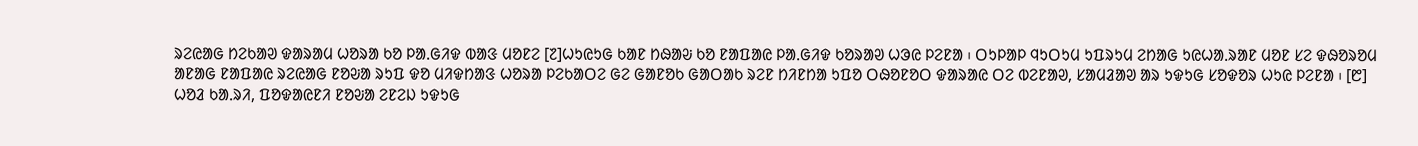ᱨᱮᱭᱟᱜ ᱴᱮᱠᱟᱣ ᱫᱟᱨᱟᱢ ᱦᱚᱨᱟ ᱠᱚ ᱞᱟᱹᱜᱤᱫ ᱵᱟᱝ ᱢᱚᱱᱮ [᱗]ᱦᱩᱭᱩᱜ ᱠᱟᱱ ᱴᱷᱟᱶ ᱠᱚ ᱱᱟᱯᱟᱭ ᱞᱟᱹᱜᱤᱫ ᱠᱚᱨᱟᱣ ᱦᱳᱭ ᱞᱮᱱᱟ ᱾ ᱛᱩᱞᱟᱞ ᱧᱩᱛᱩᱢ ᱩᱯᱨᱩᱢ ᱮᱴᱟᱜ ᱩᱭᱦᱟᱹᱨᱟᱱ ᱢᱚᱱ ᱥᱮ ᱫᱷᱚᱨᱚᱢ ᱟᱱᱟᱜ ᱱᱟᱯᱟᱭ ᱨᱮᱭᱟᱜ ᱱᱚᱶᱟ ᱨᱩᱯ ᱫᱚ ᱢᱤᱫᱴᱟᱝ ᱦᱚᱨᱟ ᱞᱮᱠᱟᱛᱮ ᱜᱮ ᱜᱟᱱᱚᱠ ᱜᱟᱛᱟᱠ ᱨᱮᱱ ᱴᱤᱱᱴᱟ ᱩᱯᱚ ᱛᱷᱚᱱᱚᱛ ᱫᱟᱨᱟᱭ ᱛᱮ ᱵᱮᱱᱟᱣ, ᱥᱟᱢᱲᱟᱣ ᱟᱨ ᱩᱫᱩᱜ ᱥᱚᱫᱚᱨ ᱦᱩᱭ ᱞᱮᱱᱟ ᱾ [᱘] ᱦᱚᱲ ᱠᱟᱹᱨᱤ, ᱯᱚᱫᱟᱭᱱᱤ ᱱᱚᱶᱟ ᱮᱱᱮᱡ ᱩᱫᱩᱜ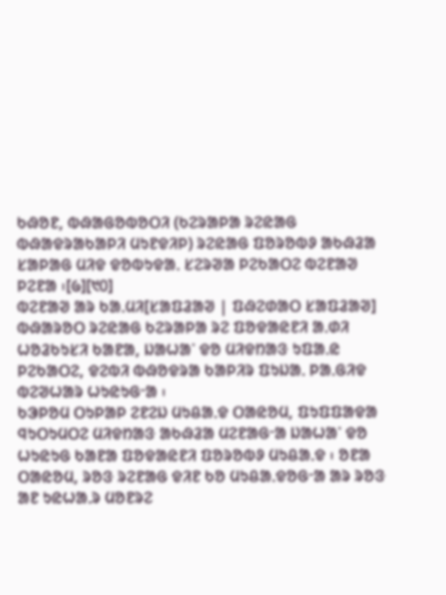ᱠᱷᱚᱱ, ᱵᱷᱟᱜᱚᱵᱚᱛᱤ (ᱠᱮᱨᱟᱞᱟ ᱨᱮᱭᱟᱜ ᱵᱷᱟᱫᱨᱟᱠᱟᱞᱤ ᱢᱩᱱᱫᱤᱞ) ᱨᱮᱭᱟᱜ ᱯᱚᱨᱚᱵᱽ ᱟᱠᱷᱲᱟ ᱥᱟᱞᱟᱜ ᱢᱤᱫ ᱫᱚᱵᱩᱫᱟᱹ ᱥᱮᱨᱣᱟ ᱞᱮᱠᱟᱛᱮ ᱵᱮᱱᱟᱣ ᱞᱮᱱᱟ ᱾[᱙][᱑᱐]
ᱵᱮᱱᱟᱣ ᱟᱨ ᱠᱟᱹᱢᱤ[ᱥᱟᱯᱲᱟᱣ | ᱯᱷᱮᱰᱟᱛ ᱥᱟᱯᱲᱟᱣ]
ᱵᱷᱟᱨᱚᱛ ᱨᱮᱭᱟᱜ ᱠᱮᱨᱟᱞᱟ ᱨᱮ ᱯᱚᱫᱟᱭᱱᱤ ᱟᱹᱰᱤ ᱦᱚᱲᱠᱩᱥᱤ ᱠᱟᱱᱟ, ᱡᱟᱦᱟᱸ ᱫᱚ ᱢᱤᱫᱴᱟᱝ ᱩᱯᱟᱹᱭ ᱞᱮᱠᱟᱛᱮ, ᱫᱮᱵᱤ ᱵᱷᱚᱫᱨᱟ ᱠᱟᱞᱤᱨ ᱯᱩᱡᱟᱹ ᱞᱟᱹᱜᱤᱫ ᱵᱮᱣᱦᱟᱨ ᱦᱩᱭᱩᱜᱼᱟ ᱾
ᱠᱳᱞᱚᱢ ᱛᱩᱞᱟᱞ ᱮᱱᱮᱡ ᱢᱩᱪᱟᱹᱫ ᱛᱟᱭᱚᱢ, ᱯᱩᱯᱯᱟᱫᱟ ᱧᱩᱛᱩᱢᱛᱮ ᱢᱤᱫᱴᱟᱝ ᱟᱠᱷᱲᱟ ᱢᱮᱱᱟᱜᱼᱟ ᱡᱟᱦᱟᱸ ᱫᱚ ᱦᱩᱭᱩᱜ ᱠᱟᱱᱟ ᱯᱚᱫᱟᱭᱱᱤ ᱯᱚᱨᱚᱵᱽ ᱢᱩᱪᱟᱹᱫ ᱾ ᱚᱱᱟ ᱛᱟᱭᱚᱢ, ᱨᱚᱝ ᱨᱮᱱᱟᱜ ᱫᱤᱱ ᱠᱚ ᱢᱩᱪᱟᱹᱫᱚᱜᱼᱟ ᱟᱨ ᱨᱚᱝ ᱟᱱ ᱩᱭᱦᱟᱹᱨ ᱢᱚᱱᱨᱮ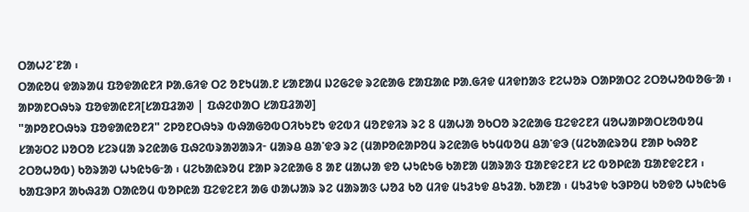ᱛᱟᱦᱮᱸᱱᱟ ᱾
ᱛᱟᱭᱚᱢ ᱫᱟᱨᱟᱢ ᱯᱚᱫᱟᱭᱱᱤ ᱞᱟᱹᱜᱤᱫ ᱛᱮ ᱚᱱᱩᱢᱟᱹᱱ ᱥᱟᱱᱟᱢ ᱡᱮᱜᱮᱫ ᱨᱮᱭᱟᱜ ᱱᱟᱯᱟᱭ ᱞᱟᱹᱜᱤᱫ ᱢᱤᱫᱴᱟᱝ ᱱᱮᱦᱚᱨ ᱛᱟᱞᱟᱛᱮ ᱮᱛᱚᱦᱚᱵᱚᱜᱼᱟ ᱾
ᱟᱞᱟᱱᱛᱷᱩᱨ ᱯᱚᱫᱟᱭᱱᱤ[ᱥᱟᱯᱲᱟᱣ | ᱯᱷᱮᱰᱟᱛ ᱥᱟᱯᱲᱟᱣ]
"ᱟᱞᱚᱱᱛᱷᱩᱨ ᱯᱚᱫᱟᱭᱚᱱᱤ" ᱮᱞᱚᱱᱛᱷᱩᱨ ᱵᱷᱟᱜᱚᱵᱛᱤᱠᱩᱱᱩ ᱫᱮᱵᱤ ᱢᱚᱱᱫᱤᱨ ᱨᱮ 8 ᱢᱟᱦᱟ ᱚᱠᱛᱚ ᱨᱮᱭᱟᱜ ᱯᱮᱫᱮᱱᱤ ᱢᱚᱦᱟᱞᱟᱛᱥᱚᱵᱚᱢ ᱥᱟᱶᱛᱮ ᱡᱚᱛᱚ ᱥᱮᱨᱢᱟ ᱨᱮᱭᱟᱜ ᱯᱷᱮᱵᱨᱟᱣᱟᱨᱤᱼ ᱢᱟᱨᱪ ᱪᱟᱸᱫᱳ ᱨᱮ (ᱢᱟᱞᱚᱭᱟᱞᱚᱢ ᱨᱮᱭᱟᱜ ᱠᱩᱢᱵᱚᱢ ᱪᱟᱸᱫᱳ (ᱢᱮᱠᱟᱭᱨᱚᱢ ᱱᱟᱞ ᱠᱷᱚᱱ ᱮᱛᱚᱦᱚᱵ) ᱠᱚᱨᱟᱣ ᱦᱩᱭᱩᱜᱼᱟ ᱾ ᱢᱮᱠᱟᱭᱨᱚᱢ ᱱᱟᱞ ᱨᱮᱭᱟᱜ 8 ᱟᱱ ᱢᱟᱦᱟ ᱫᱚ ᱦᱩᱭᱩᱜ ᱠᱟᱱᱟ ᱢᱟᱨᱟᱝ ᱯᱟᱱᱫᱮᱱᱤ ᱥᱮ ᱵᱚᱞᱭᱟ ᱯᱟᱱᱫᱮᱱᱤ ᱾ ᱠᱟᱯᱳᱞᱤ ᱟᱠᱷᱲᱟ ᱛᱟᱭᱚᱢ ᱵᱚᱞᱭᱟ ᱯᱮᱫᱮᱱᱤ ᱟᱜ ᱰᱟᱦᱟᱨ ᱨᱮ ᱢᱟᱨᱟᱝ ᱦᱚᱲ ᱠᱚ ᱢᱤᱫ ᱢᱩᱲᱩᱫ ᱪᱩᱲᱟᱹ ᱠᱟᱱᱟ ᱾ ᱢᱩᱲᱩᱫ ᱠᱳᱞᱚᱢ ᱠᱚᱫᱚ ᱦᱩᱭᱩᱜ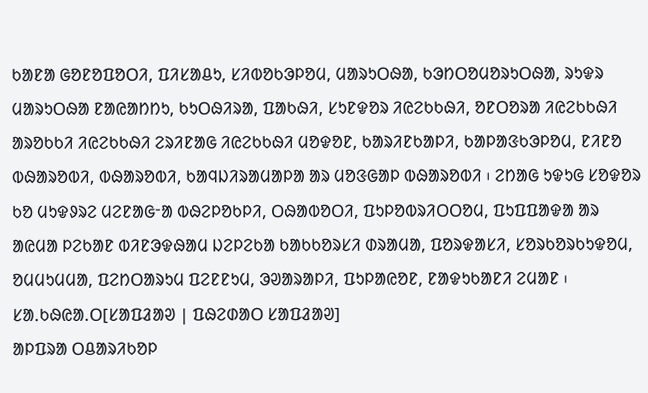ᱠᱟᱱᱟ ᱜᱚᱱᱚᱯᱚᱛᱤ, ᱯᱤᱥᱟᱪᱩ, ᱥᱤᱵᱚᱠᱳᱞᱚᱢ, ᱢᱟᱨᱩᱛᱷᱟ, ᱠᱳᱴᱛᱚᱢᱚᱨᱩᱛᱷᱟ, ᱨᱩᱫᱨ ᱢᱟᱨᱩᱛᱷᱟ ᱱᱟᱭᱟᱴᱴᱩ, ᱠᱩᱛᱷᱤᱨᱟ, ᱯᱟᱠᱷᱤ, ᱥᱩᱱᱫᱚᱨ ᱤᱭᱮᱠᱠᱷᱤ, ᱚᱱᱛᱚᱨᱟ ᱤᱭᱮᱠᱠᱷᱤ ᱟᱨᱚᱠᱠᱤ ᱤᱭᱮᱠᱠᱷᱤ ᱮᱨᱤᱱᱟᱜ ᱤᱭᱮᱠᱠᱷᱤ ᱢᱚᱫᱚᱱ, ᱠᱟᱨᱤᱱᱠᱟᱞᱤ, ᱠᱟᱞᱟᱝᱠᱳᱞᱚᱢ, ᱱᱤᱱᱚ ᱵᱷᱟᱨᱚᱵᱤ, ᱵᱷᱟᱨᱚᱵᱤ, ᱠᱟᱧᱡᱤᱨᱟᱢᱟᱞᱟ ᱟᱨ ᱢᱚᱝᱜᱟᱞ ᱵᱷᱟᱨᱚᱵᱤ ᱾ ᱮᱴᱟᱜ ᱩᱫᱩᱜ ᱥᱚᱫᱚᱨ ᱠᱚ ᱢᱩᱫᱽᱨᱮ ᱢᱮᱱᱟᱜᱼᱟ ᱵᱷᱮᱞᱚᱠᱞᱤ, ᱛᱷᱟᱵᱚᱛᱤ, ᱯᱩᱞᱚᱵᱨᱤᱛᱛᱚᱢ, ᱯᱩᱯᱯᱟᱫᱟ ᱟᱨ ᱟᱭᱢᱟ ᱞᱮᱠᱟᱱ ᱵᱤᱱᱳᱫᱷᱟᱢ ᱡᱮᱞᱮᱠᱟ ᱠᱟᱠᱠᱚᱨᱥᱤ ᱰᱨᱟᱢᱟ, ᱯᱚᱨᱫᱟᱥᱤ, ᱥᱚᱨᱠᱚᱨᱠᱩᱫᱚᱢ, ᱚᱢᱢᱩᱢᱢᱟ, ᱯᱮᱴᱛᱟᱨᱩᱢ ᱯᱮᱱᱱᱩᱢ, ᱳᱣᱟᱨᱟᱞᱤ, ᱯᱩᱞᱟᱭᱚᱱ, ᱱᱟᱫᱩᱠᱟᱱᱤ ᱮᱢᱟᱱ ᱾
ᱥᱟᱹᱠᱷᱭᱟᱹᱛ[ᱥᱟᱯᱲᱟᱣ | ᱯᱷᱮᱰᱟᱛ ᱥᱟᱯᱲᱟᱣ]
ᱟᱞᱯᱨᱟ ᱛᱪᱟᱨᱤᱠᱚᱞ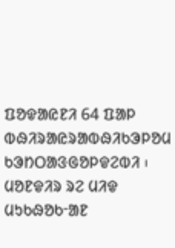ᱯᱚᱫᱟᱭᱱᱤ 64 ᱯᱟᱞ ᱵᱷᱤᱨᱟᱭᱨᱟᱵᱷᱤᱠᱳᱞᱚᱢ
ᱠᱳᱴᱛᱟᱝᱜᱚᱞᱫᱮᱵᱤ ᱾ ᱢᱚᱱᱫᱤᱨ ᱨᱮ ᱢᱤᱫ ᱢᱩᱠᱷᱚᱠᱼᱟᱱ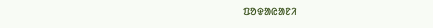ᱯᱚᱫᱟᱭᱟᱱᱤ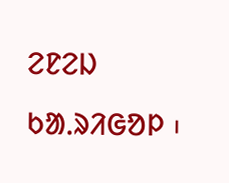ᱮᱱᱮᱡ ᱠᱟᱹᱨᱤᱜᱚᱞ ᱾